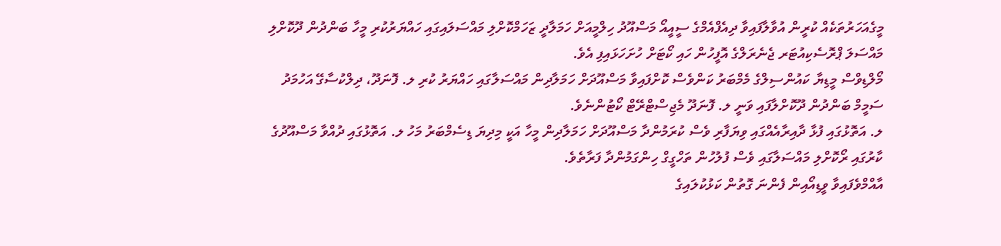މީގެއަހަރުތަކެއް ކުރީން އުވާލާފައިވާ ދިއެފްއެމްގެ ސީއީއޯ މަސްއޫދު ހިލްމީއަށް ހަމަލާދީ ޒަހަމްކޮށްލި މައްސަލައިގައި ހައްޔަރުކުރި މީހާ ބަންދުން ދޫކޮށްލި މައްސަލަ ޕްރޮސެކިއުޓަރ ޖެނެރަލްގެ އޮފީހުން ހައި ކޯޓަށް ހުށަހަޅައިފި އެވެ.
މޯލްޑިވްސް މީޑިޔާ ކައުންސިލްގެ މެމްބަރު ކަންވެސް ކޮށްފައިވާ މަސްއޫދަށް ހަމަލާދިން މައްސަލާގައި ހައްޔަރު ކުރި ލ. ފޮނަދޫ، ދިލްކުސާގޭ އަހުމަދު ސަމީމް ބަންދުން ދޫކޮށްލާފައި ވަނީ ލ. ފޮނަދޫ މެޖިސްޓްރޭޓް ކޯޓުންނެވެ.
ލ. އަތޮޅުގައި ފުޅާ ދާއިރާއެއްގައި ވިޔަފާރި ވެސް ކުރަމުންދާ މަސްއޫދަށް ހަމަލާދިން މީހާ އަކީ މިދިޔަ ޑިސެމްބަރު މަހު ލ. އަތޮޅުގައި ދުއްވާ މަސްއޫދުގެ ކާރުގައި ރޯކޮށްލި މައްސަލާގައި ވެސް ފުލުހުން ތަހްގީގް ހިންގަމުންދާ ފަރާތެވެ.
އާއްމްވެފައިވާ ވީޑިއޯއިން ފެންނަ ގޮތުން ކަޅުކުލައިގެ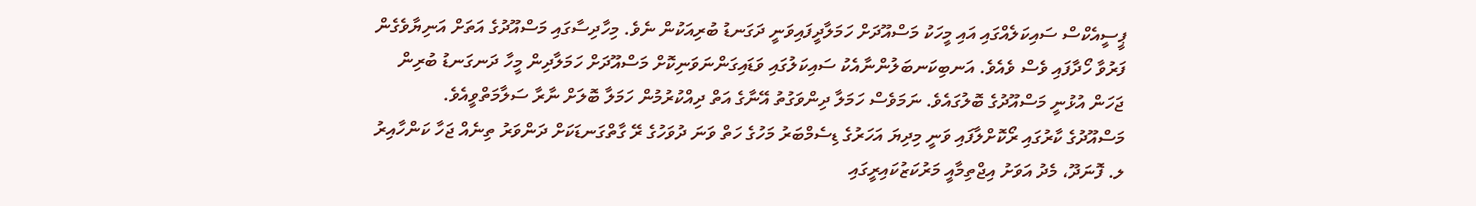ޕީސީއެކްސް ސައިކަލެއްގައި އައި މީހަކު މަސްއޫދަށް ހަމަލާދީފައިވަނީ ދަގަނޑު ބުރިއަކުން ނެވެ. މިހާދިސާގައި މަސްއޫދުގެ އަތަށް އަނިޔާވެގެން ފަރުވާ ހޯދާފައި ވެސް ވެއެވެ. އަނބިކަނބަލުންނާއެކު ސައިކަލުގައި ވަޑައިގަންނަވަނިކޮށް މަސްއޫދަށް ހަމަލާދިން މީހާ ދަނގަނޑު ބުރިން ޖަހަން އުޅުނީ މަސްއޫދުގެ ބޮލުގައެވެ. ނަމަވެސް ހަމަލާ ދިންވަގުތު އޭނާގެ އަތް ދިއްކުރުމުން ހަމަލާ ބޮލަށް ނާރާ ސަލާމަތްވީއެވެ.
މަސްއޫދުގެ ކާރުގައި ރޯކޮށްލާފައި ވަނީ މިދިޔަ އަހަރުގެ ޑިސެމްބަރު މަހުގެ ހަތް ވަނަ ދުވަހުގެ ރޭ ގާތްގަނޑަކަށް ދަންވަރު ތިނެއް ޖަހާ ކަންހާއިރު ލ. ފޮނަދޫ، މެދު އަވަށު އިޖްތިމާއީ މަރުކަޒުކައިރީގައި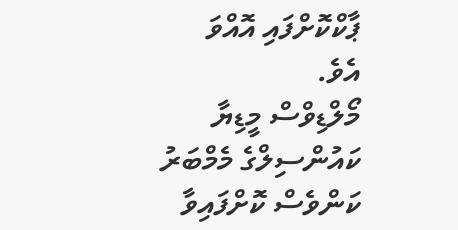ޕާކްކޮށްފައި އޮއްވަ އެވެ.
މޯލްޑިވްސް މީޑިޔާ ކައުންސިލްގެ މެމްބަރު ކަންވެސް ކޮށްފައިވާ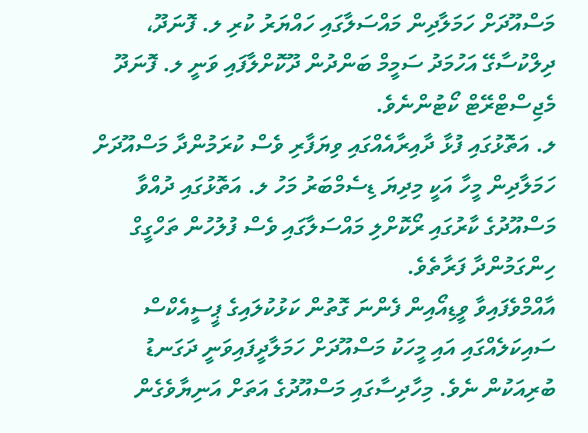މަސްއޫދަށް ހަމަލާދިން މައްސަލާގައި ހައްޔަރު ކުރި ލ. ފޮނަދޫ، ދިލްކުސާގޭ އަހުމަދު ސަމީމް ބަންދުން ދޫކޮށްލާފައި ވަނީ ލ. ފޮނަދޫ މެޖިސްޓްރޭޓް ކޯޓުންނެވެ.
ލ. އަތޮޅުގައި ފުޅާ ދާއިރާއެއްގައި ވިޔަފާރި ވެސް ކުރަމުންދާ މަސްއޫދަށް ހަމަލާދިން މީހާ އަކީ މިދިޔަ ޑިސެމްބަރު މަހު ލ. އަތޮޅުގައި ދުއްވާ މަސްއޫދުގެ ކާރުގައި ރޯކޮށްލި މައްސަލާގައި ވެސް ފުލުހުން ތަހްގީގް ހިންގަމުންދާ ފަރާތެވެ.
އާއްމްވެފައިވާ ވީޑިއޯއިން ފެންނަ ގޮތުން ކަޅުކުލައިގެ ޕީސީއެކްސް ސައިކަލެއްގައި އައި މީހަކު މަސްއޫދަށް ހަމަލާދީފައިވަނީ ދަގަނޑު ބުރިއަކުން ނެވެ. މިހާދިސާގައި މަސްއޫދުގެ އަތަށް އަނިޔާވެގެން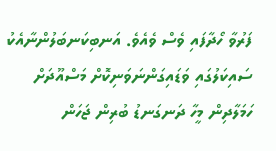ފަރުވާ ހޯދާފައި ވެސް ވެއެވެ. އަނބިކަނބަލުންނާއެކު ސައިކަލުގައި ވަޑައިގަންނަވަނިކޮށް މަސްއޫދަށް ހަމަލާދިން މީހާ ދަނގަނޑު ބުރިން ޖަހަން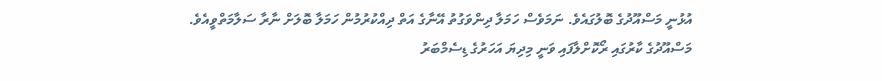އުޅުނީ މަސްއޫދުގެ ބޮލުގައެވެ. ނަމަވެސް ހަމަލާ ދިންވަގުތު އޭނާގެ އަތް ދިއްކުރުމުން ހަމަލާ ބޮލަށް ނާރާ ސަލާމަތްވީއެވެ.
މަސްއޫދުގެ ކާރުގައި ރޯކޮށްލާފައި ވަނީ މިދިޔަ އަހަރުގެ ޑިސެމްބަރު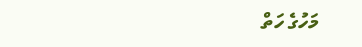މަހުގެ ހަތް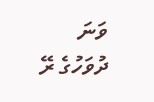ވަނަ ދުވަހުގެ ރޭ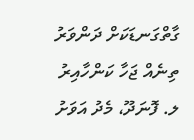ގާތްގަނޑަކަށް ދަންވަރު ތިނެއް ޖަހާ ކަންހާއިރު ލ. ފޮނަދޫ، މެދު އަވަށު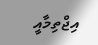އިޖްތިމާއީ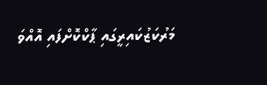މަރުކަޒުކައިރީގައި ޕާކްކޮށްފައި އޮއްވަ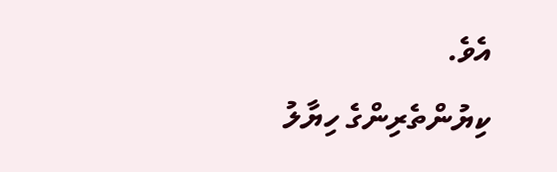އެވެ.
ކިޔުންތެރިންގެ ހިޔާލު